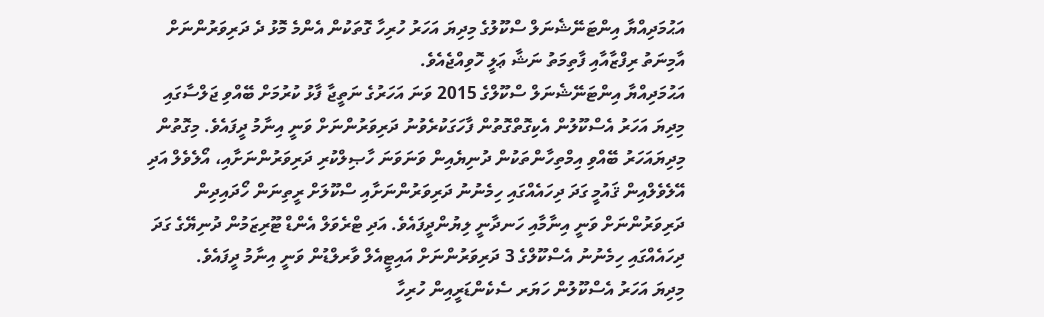އަޙުމަދިއްޔާ އިންޓަނޭޝެނަލް ސްކޫލުގެ މިދިޔަ އަހަރު ހުރިހާ ގޮތަކުން އެންމެ މޮޅު ދެ ދަރިވަރުންނަށް އާމިނަތު ރިފްޒާއާއި ފާތިމަތު ނަޝާ ޢަލީ ހޮވިއްޖެއެވެ.
އަޙުމަދިއްޔާ އިންޓަނޭޝެނަލް ސްކޫލްގެ 2015 ވަނަ އަހަރުގެ ނަތީޖާ ފާޅު ކުރުމަށް ބޭއްވި ޖަލްސާގައި މިދިޔަ އަހަރު އެސްކޫލުން އެކިގޮތްގޮތުން ފާހަގަކުރެވުނު ދަރިވަރުންނަށް ވަނީ އިނާމު ދީފައެވެ. މިގޮތުން މިދިޔައަހަރު ބޭއްވި އިމްތިހާންތަކުން ދުނިޔެއިން ވަނަވަނަ ހާޞިލްކުރި ދަރިވަރުންނަށާއި، އޯލެވެލް އަދި އޭލެވެލްއިން ޤައުމީ ގަދަ ދިހައެއްގައި ހިމެނުނު ދަރިވަރުންނަށާއި ސްކޫލަށް ރީތިނަން ހޯދައިދިން ދަރިވަރުންނަށް ވަނީ އިނާމާއި ހަނދާނީ ލިޔުންދީފައެވެ. އަދި ޓްރެވަލް އެންޑް ޓޫރިޒަމުން ދުނިޔޭގެ ގަދަ ދިހައެއްގައި ހިމެނުނު އެސްކޫލްގެ 3 ދަރިވަރުންނަށް އައިޓީއެލް ވާރލްޑުން ވަނީ އިނާމު ދީފައެވެ.
މިދިޔަ އަހަރު އެސްކޫލުން ހަޔަރ ސެކެންޑަރީއިން ހުރިހާ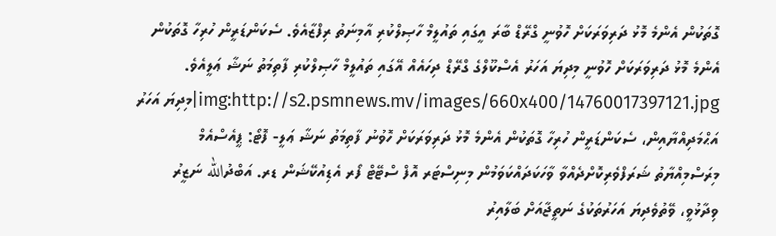ގޮތަކުން އެންމެ މޮޅު ދަރިވަރަކަށް ހޮވުނީ ގްރޭޑް ބާރަ އީގައި ތައުލީމް ހާޞިލްކުރި އާމިނަތު ރިފްޒާއެވެ. ސެކަންޑަރީން ހުރިހާ ގޮތަކުން އެންމެ މޮޅު ދަރިވަރަކަށް ހޮވުނީ މިދިޔަ އަހަރު އެސްކޫލްގެ ގްރޭޑް ދިހައެއް އޭގައި ތައުލީމް ހާޞިލްކުރި ފާތިމަތު ނަޝާ ޢަލީއެވެ.
img:http://s2.psmnews.mv/images/660x400/14760017397121.jpg|މިދިޔަ އަހަރު އަޙްމަދިއްޔާއިން، ސެކަންޑަރީން ހުރިހާ ގޮތަކުން އެންމެ މޮޅު ދަރިވަރަކަށް ހޮވުނު ފާތިމަތު ނަޝާ ޢަލީ- ފޮޓޯ: ޕީއެސްއެމް
މިރަސްމިއްޔާތު ޝަރަފްވެރިކޮށްދެއްވާ ވާހަކަދައްކަވަމުން މިނިސްޓަރ އޮފް ސްޓޭޓް ފޯރ އެޑިއުކޭޝަން ޑރ. އަބްދުالله ނަޒީރު ވިދާޅުވީ، ވޭތުވެދިޔަ އަހަރުތަކުގެ ނަތީޖާއަށް ބަލާއިރު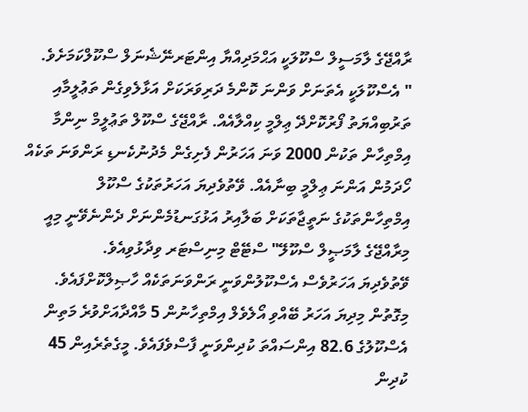ރާއްޖޭގެ ލާމަސީލް ސްކޫލަކީ އަޙްމަދިއްޔާ އިންޓަރނޭޝެނަލް ސްކޫލްކަމަށެވެ.
" އެސްކޫލަކީ އެތަނަށް ވަންނަ ކޮންމެ ދަރިވަރަކަށް އަޅާލެވިގެން ތަޢުލީމާއި ތަރުބިއްޔަތު ފޯރުކޮށްދޭ ޢިލްމީ ކިއްލާއެއް. ރާއްޖޭގެ ސްކޫލް ތަޢުލީމް ނިންމާ އިމްތިހާން ތަކުން 2000 ވަނަ އަހަރުން ފެށިގެން މެދުނުކެނޑި ރަންވަނަ ތަކެއް ހޯދަމުން އަންނަ ޢިލްމީ ބިނާއެއް. ވޭތުވެދިޔަ އަހަރުތަކުގެ ސްކޫލް އިމްތިހާންތަކުގެ ނަތީޖާތަކަށް ބަލާއިރު އަޅުގަނޑުމެންނަށް ދެންނެވޭނީ މިއީ މިރާއްޖޭގެ ލާމަޞީލް ސްކޫލޭ" ސްޓޭޓް މިނިސްޓަރ ވިދާޅުވިއެވެ.
ވޭތުވެދިޔަ އަހަރުވެސް އެސްކޫލުންވަނީ ރަންވަނަތަކެއް ހާޞިލްކޮށްފައެވެ. މިގޮތުން މިދިޔަ އަހަރު ބޭއްވި އޯލެވެލް އިމްތިހާނުން 5 މާއްދާއަށްވުރެ މަތިން އެސްކޫލުގެ 82.6 އިންސައްތަ ކުދިންވަނީ ފާސްވެފައެވެ. މީގެތެރެއިން 45 ކުދިން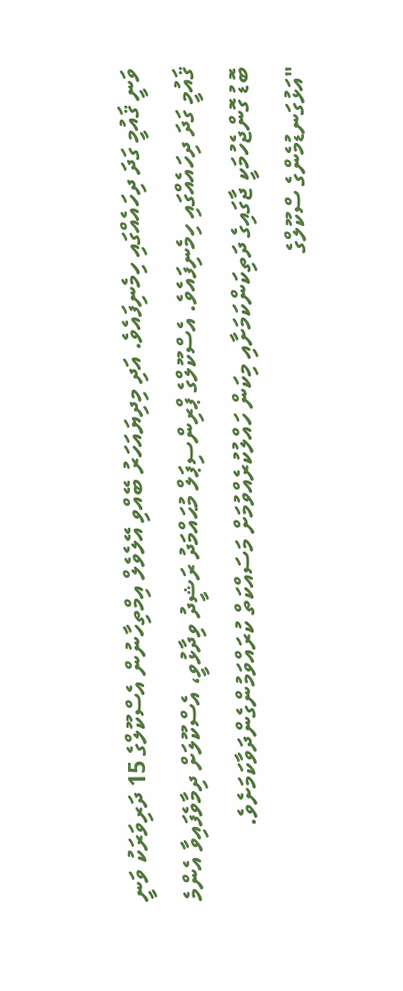ވަނީ ޤައުމީ ގަދަ ދިހައެއްގައި ހިމެނިފައެވެ. އަދި މިދިޔައަހަރު ބޭއްވި އޭލެވެލް އިމްތިހާނުން އެސްކޫލްގެ 15 ދަރިވަރަކު ވަނީ ޤައުމީ ގަދަ ދިހައެއްގައި ހިމެނިފައެވެ. އެސްކޫލްގެ ޕްރިންސިޕަލް މުޙައްމަދު ރަޝީދު ވިދާޅުވީ، އެސްކޫލަށް ދިމާވެފައިވާ އެންމެ ބޮޑު ގޮންޖެހުމަކީ ޖާގައިގެ ދަތިކަންކަމަށާއި މިކަން ހައްލުކުރެއްވުމަށް މަސައްކަތް ކުރައްވަމުންގެންދަވާކަމަށެވެ.
"އަޅުގަނޑުމެންގެ ސްކޫލްގެ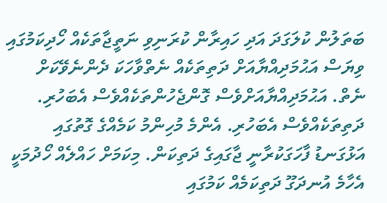ބަތަލުން ކުލަގަދަ އަދި ހައިރާން ކުރަނިވި ނަތީޖާތަކެއް ހޯދިކަމުގައި ވިޔަސް އަޙުމަދިއްޔާއަށް ދަތިތަކެއް ނެތްވާހަކަ ދެންނެވޭކަށް ނެތް. އަޙުމަދިއްޔާއަށްވެސް ގޮންޖެހުންތަކެއްވެސް އެބަހުރި. ދަތިތަކެއްވެސް އެބަހުރި. އެންމެ މުހިންމު ކަމެއްގެ ގޮތުގައި އަޅުގަނޑު ފާހަގަކުރާނީ ޖާގައިގެ ދަތިކަން. މިކަމަށް ހައްލެއް ހޯދުމަކީ އެހާމެ އުނދަގޫ ދަތިކަމެއް ކަމުގައި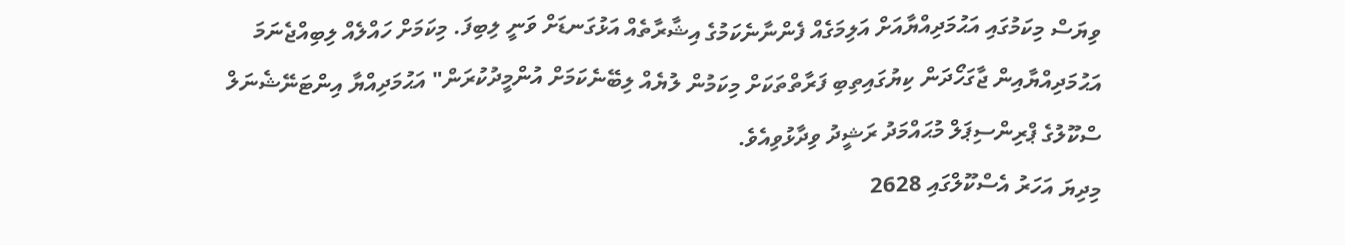ވިޔަސް މިކަމުގައި އަޙުމަދިއްޔާއަށް އަލިމަގެއް ފެންނާނެކަމުގެ އިޝާރާތެއް އަޅުގަނޑަށް ވަނީ ލިބިފަ. މިކަމަށް ހައްލެއް ލިބިއްޖެނަމަ އަޙުމަދިއްޔާއިން ޖާގަހޯދަން ކިޔުގައިތިބި ފަރާތްތަކަށް މިކަމުން ލުޔެއް ލިބޭނެކަމަށް އުންމީދުކުރަން" އަޙުމަދިއްޔާ އިންޓަނޭޝެނަލް ސްކޫލުގެ ޕްރިންސިޕަލް މުޙައްމަދު ރަޝީދު ވިދާޅުވިއެވެ.
މިދިޔަ އަހަރު އެސްކޫލްގައި 2628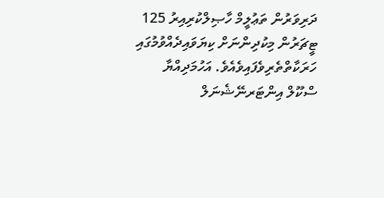ދަރިވަރުން ތަޢުލީމް ހާޞިލްކުރިއިރު 125 ޓީޗަރުން މިކުދިންނަށް ކިޔަވައިދެއްވުމުގައި ހަރަކާތްތެރިވެފައިވެއެވެ. އަހުމަދިއްޔާ ސްކޫލް އިންޓަރނޭޝެނަލް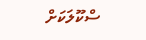ސްކޫލަކަށް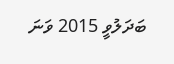ބަދަލުވީ 2015 ވަނަ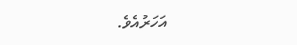އަހަރުއެވެ.